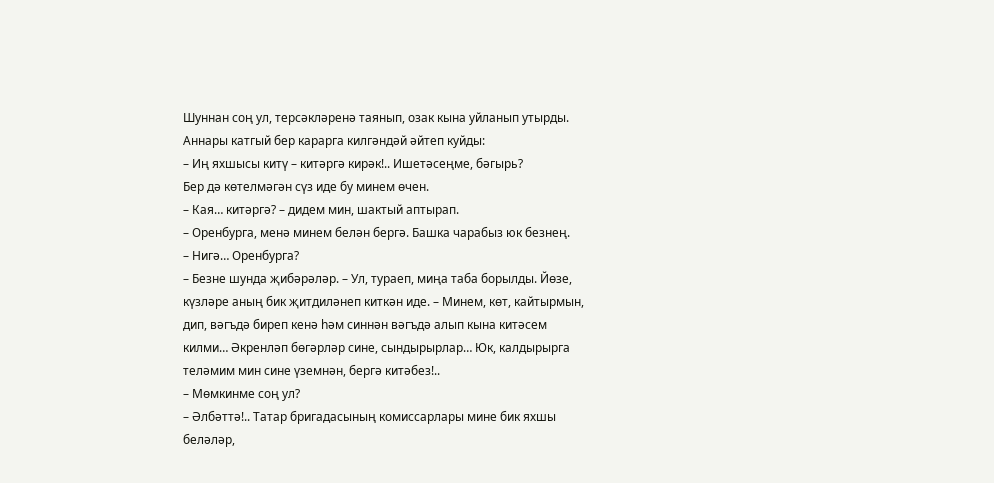Шуннан соң ул, терсәкләренә таянып, озак кына уйланып утырды. Аннары катгый бер карарга килгәндәй әйтеп куйды:
– Иң яхшысы китү – китәргә кирәк!.. Ишетәсеңме, бәгырь?
Бер дә көтелмәгән сүз иде бу минем өчен.
– Кая… китәргә? – дидем мин, шактый аптырап.
– Оренбурга, менә минем белән бергә. Башка чарабыз юк безнең.
– Нигә… Оренбурга?
– Безне шунда җибәрәләр. – Ул, тураеп, миңа таба борылды. Йөзе, күзләре аның бик җитдиләнеп киткән иде. – Минем, көт, кайтырмын, дип, вәгъдә биреп кенә һәм синнән вәгъдә алып кына китәсем килми… Әкренләп бөгәрләр сине, сындырырлар… Юк, калдырырга теләмим мин сине үземнән, бергә китәбез!..
– Мөмкинме соң ул?
– Әлбәттә!.. Татар бригадасының комиссарлары мине бик яхшы беләләр,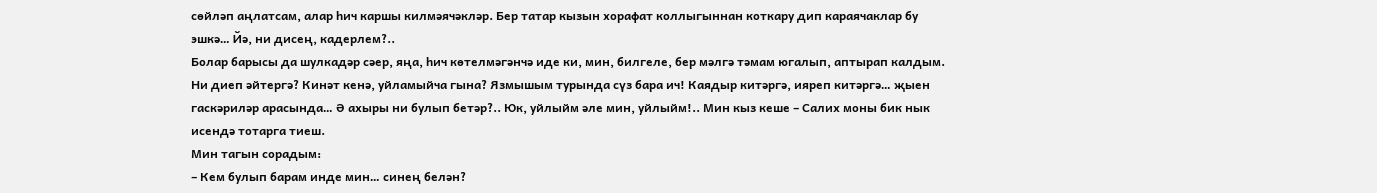сөйләп аңлатсам, алар һич каршы килмәячәкләр. Бер татар кызын хорафат коллыгыннан коткару дип караячаклар бу эшкә… Йә, ни дисең, кадерлем?..
Болар барысы да шулкадәр сәер, яңа, һич көтелмәгәнчә иде ки, мин, билгеле, бер мәлгә тәмам югалып, аптырап калдым. Ни диеп әйтергә? Кинәт кенә, уйламыйча гына? Язмышым турында сүз бара ич! Каядыр китәргә, ияреп китәргә… җыен гаскәриләр арасында… Ә ахыры ни булып бетәр?.. Юк, уйлыйм әле мин, уйлыйм!.. Мин кыз кеше – Салих моны бик нык исендә тотарга тиеш.
Мин тагын сорадым:
– Кем булып барам инде мин… синең белән?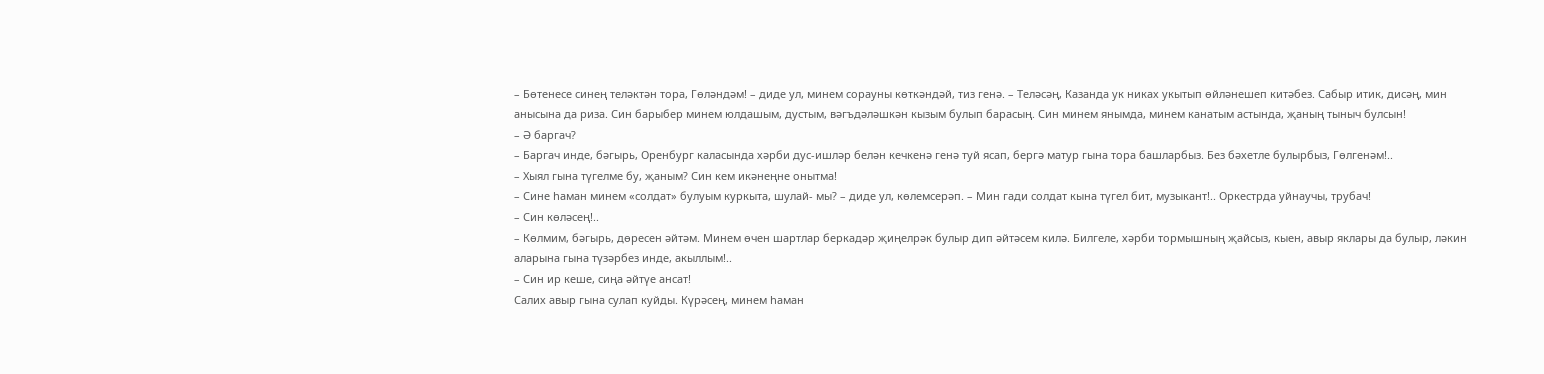– Бөтенесе синең теләктән тора, Гөләндәм! – диде ул, минем сорауны көткәндәй, тиз генә. – Теләсәң, Казанда ук никах укытып өйләнешеп китәбез. Сабыр итик, дисәң, мин анысына да риза. Син барыбер минем юлдашым, дустым, вәгъдәләшкән кызым булып барасың. Син минем янымда, минем канатым астында, җаның тыныч булсын!
– Ә баргач?
– Баргач инде, бәгырь, Оренбург каласында хәрби дус-ишләр белән кечкенә генә туй ясап, бергә матур гына тора башларбыз. Без бәхетле булырбыз, Гөлгенәм!..
– Хыял гына түгелме бу, җаным? Син кем икәнеңне онытма!
– Сине һаман минем «солдат» булуым куркыта, шулай- мы? – диде ул, көлемсерәп. – Мин гади солдат кына түгел бит, музыкант!.. Оркестрда уйнаучы, трубач!
– Син көләсең!..
– Көлмим, бәгырь, дөресен әйтәм. Минем өчен шартлар беркадәр җиңелрәк булыр дип әйтәсем килә. Билгеле, хәрби тормышның җайсыз, кыен, авыр яклары да булыр, ләкин аларына гына түзәрбез инде, акыллым!..
– Син ир кеше, сиңа әйтүе ансат!
Салих авыр гына сулап куйды. Күрәсең, минем һаман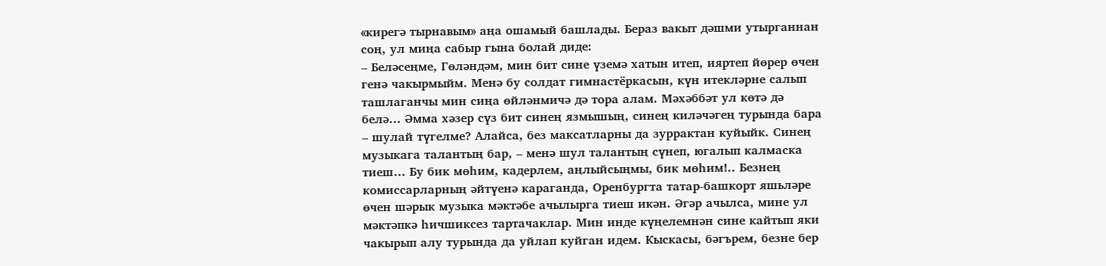«кирегә тырнавым» аңа ошамый башлады. Бераз вакыт дәшми утырганнан соң, ул миңа сабыр гына болай диде:
– Беләсеңме, Гөләндәм, мин бит сине үземә хатын итеп, ияртеп йөрер өчен генә чакырмыйм. Менә бу солдат гимнастёркасын, күн итекләрне салып ташлаганчы мин сиңа өйләнмичә дә тора алам. Мәхәббәт ул көтә дә белә… Әмма хәзер сүз бит синең язмышың, синең киләчәгең турында бара – шулай түгелме? Алайса, без максатларны да зуррактан куйыйк. Синең музыкага талантың бар, – менә шул талантың сүнеп, югалып калмаска тиеш… Бу бик мөһим, кадерлем, аңлыйсыңмы, бик мөһим!.. Безнең комиссарларның әйтүенә караганда, Оренбургта татар-башкорт яшьләре өчен шәрык музыка мәктәбе ачылырга тиеш икән. Әгәр ачылса, мине ул мәктәпкә һичшиксез тартачаклар. Мин инде күңелемнән сине кайтып яки чакырып алу турында да уйлап куйган идем. Кыскасы, бәгърем, безне бер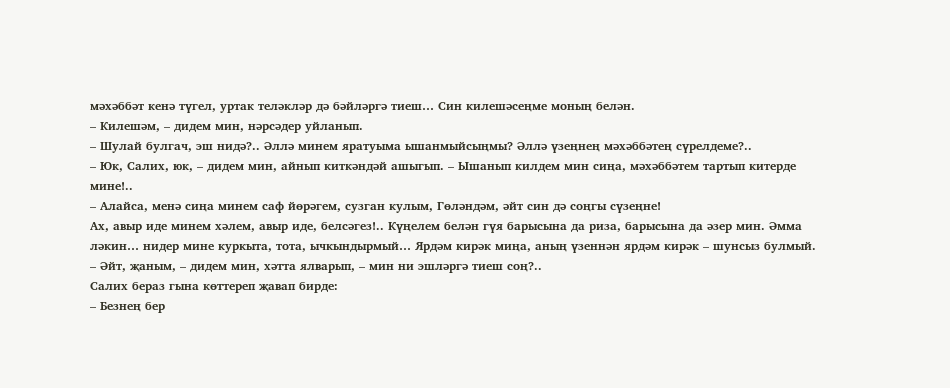мәхәббәт кенә түгел, уртак теләкләр дә бәйләргә тиеш… Син килешәсеңме моның белән.
– Килешәм, – дидем мин, нәрсәдер уйланып.
– Шулай булгач, эш нидә?.. Әллә минем яратуыма ышанмыйсыңмы? Әллә үзеңнең мәхәббәтең сүрелдеме?..
– Юк, Салих, юк, – дидем мин, айнып киткәндәй ашыгып. – Ышанып килдем мин сиңа, мәхәббәтем тартып китерде мине!..
– Алайса, менә сиңа минем саф йөрәгем, сузган кулым, Гөләндәм, әйт син дә соңгы сүзеңне!
Ах, авыр иде минем хәлем, авыр иде, белсәгез!.. Күңелем белән гүя барысына да риза, барысына да әзер мин. Әмма ләкин… нидер мине куркыта, тота, ычкындырмый… Ярдәм кирәк миңа, аның үзеннән ярдәм кирәк – шунсыз булмый.
– Әйт, җаным, – дидем мин, хәтта ялварып, – мин ни эшләргә тиеш соң?..
Салих бераз гына көттереп җавап бирде:
– Безнең бер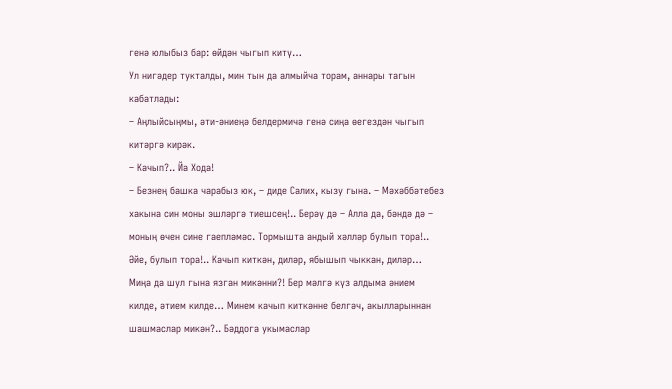генә юлыбыз бар: өйдән чыгып китү…
Ул нигәдер тукталды, мин тын да алмыйча торам, аннары тагын кабатлады:
– Аңлыйсыңмы, әти-әниеңә белдермичә генә сиңа өегездән чыгып китәргә кирәк.
– Качып?.. Йа Хода!
– Безнең башка чарабыз юк, – диде Салих, кызу гына. – Мәхәббәтебез хакына син моны эшләргә тиешсең!.. Берәү дә – Алла да, бәндә дә – моның өчен сине гаепләмәс. Тормышта андый хәлләр булып тора!..
Әйе, булып тора!.. Качып киткән, диләр, ябышып чыккан, диләр… Миңа да шул гына язган микәнни?! Бер мәлгә күз алдыма әнием килде, әтием килде… Минем качып киткәнне белгәч, акылларыннан шашмаслар микән?.. Бәддога укымаслар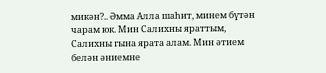микән?.. Әмма Алла шаһит, минем бүтән чарам юк. Мин Салихны яраттым, Салихны гына ярата алам. Мин әтием белән әниемне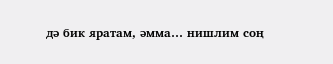дә бик яратам, әмма… нишлим соң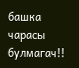башка чарасы булмагач!!